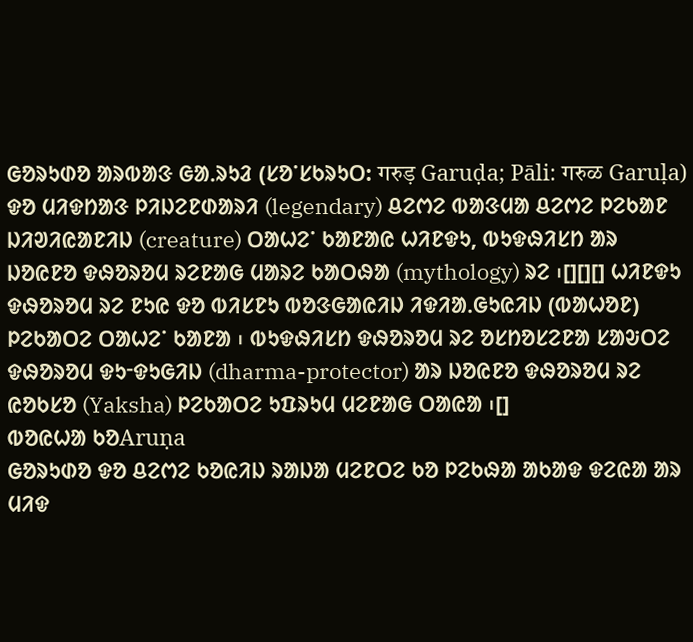ᱜᱚᱨᱩᱰᱚ ᱟᱨᱵᱟᱝ ᱜᱟᱹᱨᱩᱲ (ᱥᱚᱸᱥᱠᱨᱩᱛ: गरुड़ Garuḍa; Pāli: गरुळ Garuḷa) ᱫᱚ ᱢᱤᱫᱴᱟᱝ ᱞᱤᱡᱮᱱᱰᱟᱨᱤ (legendary) ᱪᱮᱬᱮ ᱵᱟᱝᱢᱟ ᱪᱮᱬᱮ ᱞᱮᱠᱟᱱ ᱡᱤᱣᱤᱭᱟᱱᱤᱡ (creature) ᱛᱟᱦᱮᱸ ᱠᱟᱱᱟᱭ ᱦᱤᱱᱫᱩ, ᱵᱩᱫᱷᱤᱥᱴ ᱟᱨ ᱡᱚᱭᱱᱚ ᱫᱷᱚᱨᱚᱢ ᱨᱮᱱᱟᱜ ᱢᱟᱨᱮ ᱠᱟᱛᱷᱟ (mythology) ᱨᱮ ᱾[][][] ᱦᱤᱱᱫᱩ ᱫᱷᱚᱨᱚᱢ ᱨᱮ ᱱᱩᱭ ᱫᱚ ᱵᱤᱥᱱᱩ ᱵᱚᱝᱜᱟᱭᱤᱡ ᱤᱫᱤᱟᱹᱜᱩᱭᱤᱡ (ᱵᱟᱦᱚᱱ) ᱞᱮᱠᱟᱛᱮ ᱛᱟᱦᱮᱸ ᱠᱟᱱᱟ ᱾ ᱵᱩᱫᱷᱤᱥᱴ ᱫᱷᱚᱨᱚᱢ ᱨᱮ ᱚᱥᱴᱚᱥᱮᱱᱟ ᱥᱟᱶᱛᱮ ᱫᱷᱚᱨᱚᱢ ᱫᱩᱼᱫᱩᱜᱤᱡ (dharma-protector) ᱟᱨ ᱡᱚᱭᱱᱚ ᱫᱷᱚᱨᱚᱢ ᱨᱮ ᱭᱚᱠᱥᱚ (Yaksha) ᱞᱮᱠᱟᱛᱮ ᱩᱯᱨᱩᱢ ᱢᱮᱱᱟᱜ ᱛᱟᱭᱟ ᱾[]
ᱵᱚᱭᱦᱟ ᱠᱚAruṇa
ᱜᱚᱨᱩᱰᱚ ᱫᱚ ᱪᱮᱬᱮ ᱠᱚᱭᱤᱡ ᱨᱟᱡᱟ ᱢᱮᱱᱛᱮ ᱠᱚ ᱞᱮᱠᱷᱟ ᱟᱠᱟᱫ ᱫᱮᱭᱟ ᱟᱨ ᱢᱤᱫ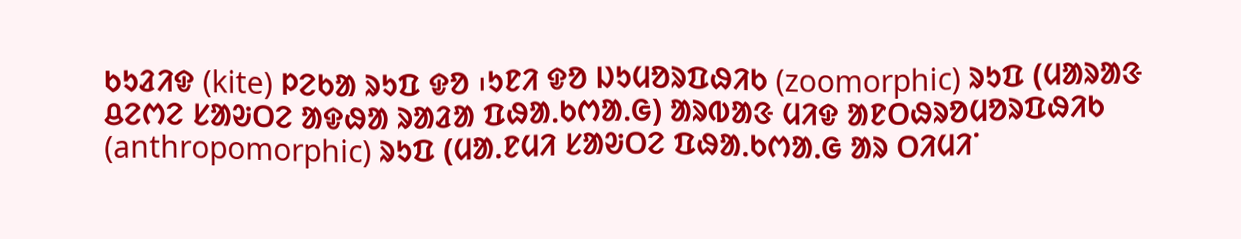ᱠᱩᱲᱤᱫ (kite) ᱞᱮᱠᱟ ᱨᱩᱯ ᱫᱚ ᱾ᱩᱱᱤ ᱫᱚ ᱡᱩᱢᱚᱨᱯᱷᱤᱠ (zoomorphic) ᱨᱩᱯ (ᱢᱟᱨᱟᱝ ᱪᱮᱬᱮ ᱥᱟᱶᱛᱮ ᱟᱫᱷᱟ ᱨᱟᱲᱟ ᱯᱷᱟᱹᱠᱬᱟᱹᱜ) ᱟᱨᱵᱟᱝ ᱢᱤᱫ ᱟᱱᱛᱷᱨᱚᱢᱚᱨᱯᱷᱤᱠ (anthropomorphic) ᱨᱩᱯ (ᱢᱟᱹᱱᱢᱤ ᱥᱟᱶᱛᱮ ᱯᱷᱟᱹᱠᱬᱟᱹᱜ ᱟᱨ ᱛᱤᱢᱤᱸ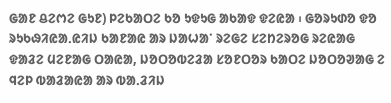ᱜᱟᱱ ᱪᱮᱬᱮ ᱜᱩᱱ) ᱞᱮᱠᱟᱛᱮ ᱠᱚ ᱩᱫᱩᱜ ᱟᱠᱟᱫ ᱫᱮᱭᱟ ᱾ ᱜᱚᱨᱩᱰᱚ ᱫᱚ ᱨᱩᱠᱷᱤᱭᱟᱹᱭᱤᱡ ᱠᱟᱱᱟᱭ ᱟᱨ ᱡᱟᱦᱟᱸ ᱨᱮᱜᱮ ᱥᱮᱴᱮᱨᱚᱜ ᱨᱮᱭᱟᱜ ᱫᱟᱲᱮ ᱢᱮᱱᱟᱜ ᱛᱟᱭᱟ, ᱡᱚᱛᱚᱵᱮᱲᱟ ᱥᱚᱱᱛᱚᱨ ᱠᱟᱛᱮ ᱡᱚᱛᱚᱣᱟᱜ ᱮ ᱧᱮᱞ ᱵᱟᱲᱟᱭᱟ ᱟᱨ ᱵᱟᱹᱲᱤᱡ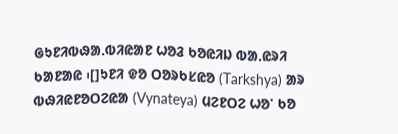ᱜᱩᱱᱤᱵᱷᱟᱹᱵᱤᱭᱟᱱ ᱦᱚᱲ ᱠᱚᱭᱤᱡ ᱵᱟᱹᱭᱨᱤ ᱠᱟᱱᱟᱭ ᱾[]ᱩᱱᱤ ᱫᱚ ᱛᱚᱨᱠᱥᱭᱚ (Tarkshya) ᱟᱨ ᱵᱷᱤᱭᱱᱚᱛᱮᱭᱟ (Vynateya) ᱢᱮᱱᱛᱮ ᱦᱚᱸ ᱠᱚ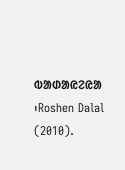ᱵᱟᱰᱟᱭᱮᱭᱟ ᱾Roshen Dalal (2010).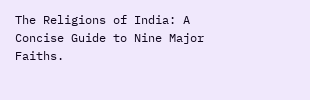The Religions of India: A Concise Guide to Nine Major Faiths.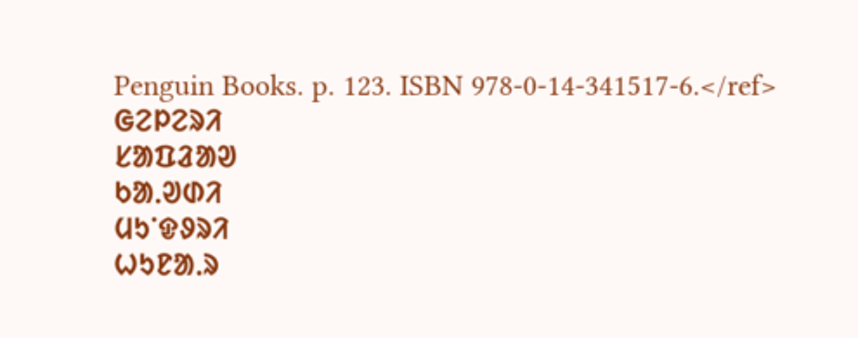Penguin Books. p. 123. ISBN 978-0-14-341517-6.</ref>
ᱜᱮᱞᱮᱨᱤ
ᱥᱟᱯᱲᱟᱣ
ᱠᱟᱹᱣᱰᱤ
ᱢᱩᱸᱫᱽᱨᱤ
ᱦᱩᱱᱟᱹᱨ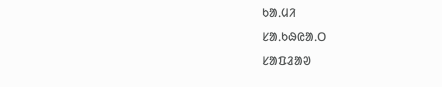ᱠᱟᱹᱢᱤ
ᱥᱟᱹᱠᱷᱭᱟᱹᱛ
ᱥᱟᱯᱲᱟᱣ